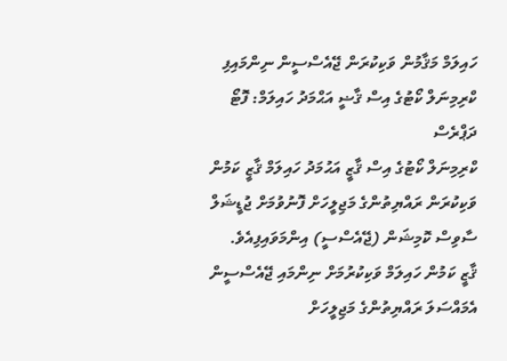ހައިލަމް މަޤާމުން ވަކިކުރަން ޖޭއެސްސީން ނިންމައިފި
ކްރިމިނަލް ކޯޓުގެ އިސް ޤާޟީ އަޙްމަދު ހައިލަމް: ފޮޓޯ ދަޕްރެސް
ކްރިމިނަލް ކޯޓުގެ އިސް ޤާޒީ އަޙުމަދު ހައިލަމް ޤާޒީ ކަމުން ވަކިކުރަން ރައްޔިތުންގެ މަޖިލީހަށް ފޮނުވުމަށް ޖުޑީޝަލް ސާވިސް ކޮމިޝަން (ޖޭއެސްސީ) އިންމަވައިފިއެވެ.
ޤާޒީ ކަމުން ހައިލަމް ވަކިކުރުމަށް ނިންމައި ޖޭއެސްސީން އެމައްސަލަ ރައްޔިތުންގެ މަޖިލީހަށް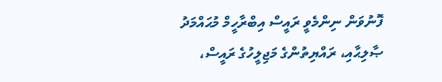ފޮނުވަން ނިންމެވީ ރައީސް އިބްރާހީމް މުޙައްމަދު ޞާލިޙާއި، ރައްޔިތުންގެ މަޖިލީހުގެ ރައީސް،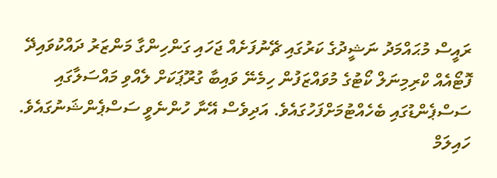ރައީސް މުޙައްމަދު ނަޝީދުގެ ކަރުގައި ޗޭނުފަށެއް ޖަހައި ގަންހިންގާ މަންޒަރު ދައްކުވައިދޭ ފޮޓޯއެއް ކްރިމިނަލް ކޯޓުގެ މުވައްޒަފުން ހިމެނޭ ވައިބާ ގުރޫޕަކަށް ލެއްވި މައްސަލާގައި ސަސްޕެންޑުގައި ބެހެއްޓުމަށްފަހުގައެވެ. އަދިވެސް އޭނާ ހުންނެވީ ސަސްޕެންޝަނުގައެވެ.
ހައިލަމް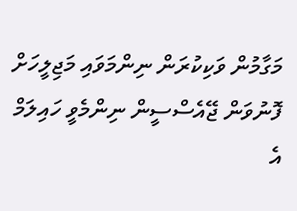މަގާމުން ވަކިކުރަން ނިންމަވައި މަޖިލީހަށް ފޮނުވަން ޖޭއެސްސީން ނިންމެވީ ހައިލަމް އެ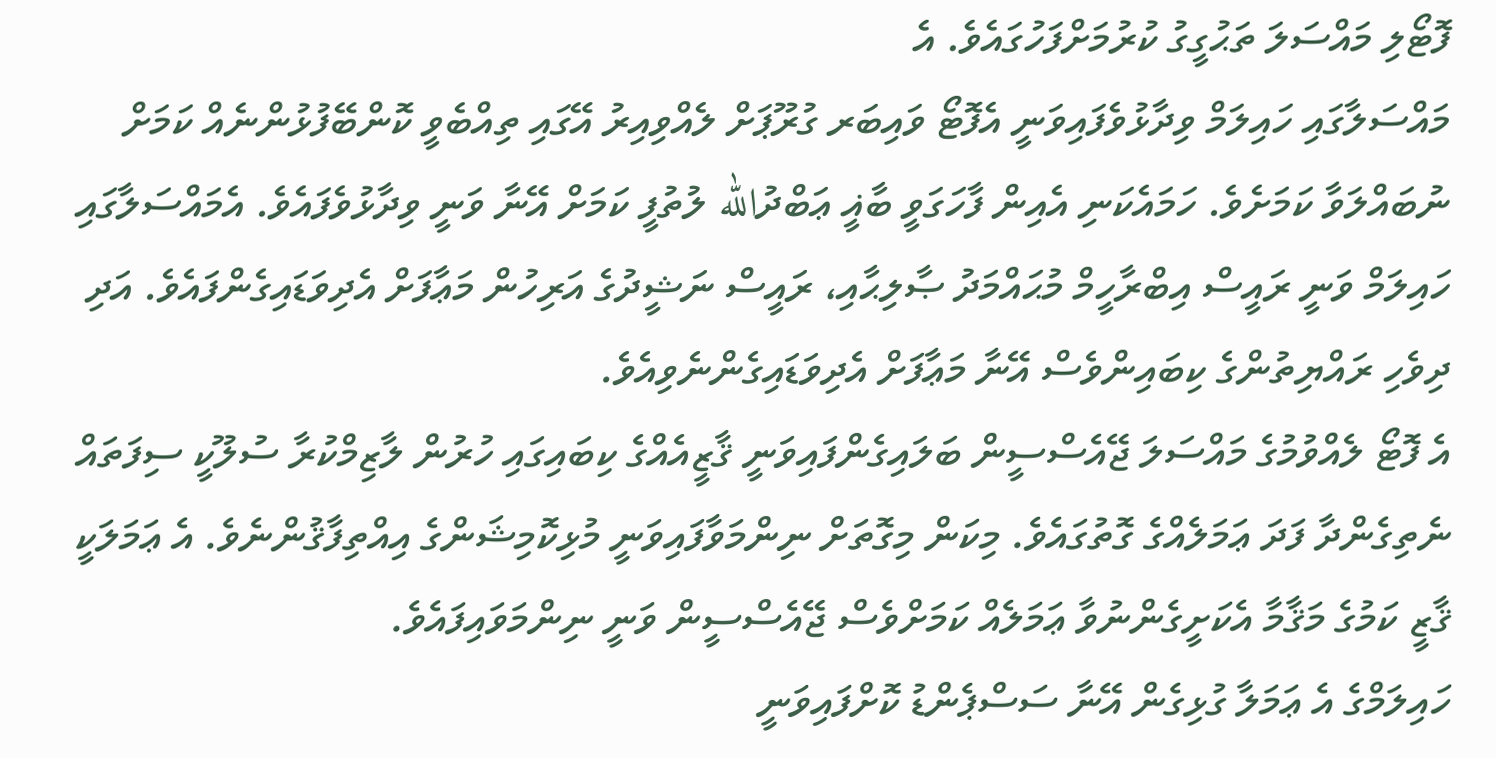ފޮޓޯލި މައްސަލަ ތަޙުގީގު ކުރުމަށްފަހުގައެވެ. އެ
މައްސަލާގައި ހައިލަމް ވިދާޅުވެފައިވަނީ އެފޮޓޯ ވައިބަރ ގުރޫޕަށް ލެއްވިއިރު އޭގައި ތިއްބެވީ ކޮންބޭފުޅުންނެއް ކަމަށް ނުބައްލަވާ ކަމަށެވެ. ހަމައެކަނި އެއިން ފާހަގަވީ ބާޣީ ޢަބްދުالله ލުތުފީ ކަމަށް އޭނާ ވަނީ ވިދާޅުވެފައެވެ. އެމައްސަލާގައި ހައިލަމް ވަނީ ރައީސް އިބްރާހީމް މުޙައްމަދު ޞާލިޙާއި، ރައީސް ނަޝީދުގެ އަރިހުން މަޢާފަށް އެދިވަޑައިގެންފައެވެ. އަދި ދިވެހި ރައްޔިތުންގެ ކިބައިންވެސް އޭނާ މަޢާފަށް އެދިވަޑައިގެންނެވިއެވެ.
އެ ފޮޓޯ ލެއްވުމުގެ މައްސަލަ ޖޭއެސްސީން ބަލައިގެންފައިވަނީ ޤާޒީއެއްގެ ކިބައިގައި ހުރުން ލާޒިމްކުރާ ސުލޫކީ ސިފަތައް ނެތިގެންދާ ފަދަ ޢަމަލެއްގެ ގޮތުގައެވެ. މިކަން މިގޮތަށް ނިންމަވާފައިވަނީ މުޅިކޮމިޝަންގެ އިއްތިފާޤުންނެވެ. އެ ޢަމަލަކީ ޤާޒީ ކަމުގެ މަޤާމާ އެކަށީގެންނުވާ ޢަމަލެއް ކަމަށްވެސް ޖޭއެސްސީން ވަނީ ނިންމަވައިފައެވެ.
ހައިލަމްގެ އެ ޢަމަލާ ގުޅިގެން އޭނާ ސަސްޕެންޑު ކޮށްފައިވަނީ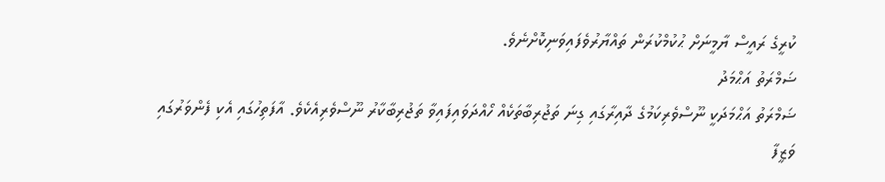ކުރީގެ ރައީސް ޔާމީނަށް ޙުކުމްކުރަން ތައްޔާރުވެފައިވަނިކޮށްނެވެ.
ޟަމްރަތު އަޙްމަދު
ޟަމްރަތު އަޙްމަދަކީ ނޫސްވެރިކަމުގެ ދާއިރާގައި ގިނަ ތަޖުރިބާތަކެއް ހޯއްދަވައިފައިވާ ތަޖުރިބާކާރު ނޫސްވެރިއެކެވެ. އާފަތިހުގައި އެކި ފެންވަރުގައި ވަޒީފާ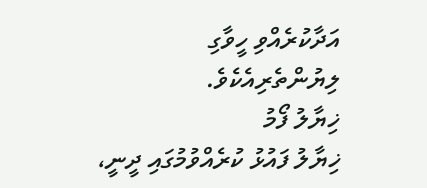އަދާކުރެއްވި ހީވާގި ލިޔުންތެރިއެކެވެ.
ޚިޔާލު ފޯމު
ޚިޔާލު ފައުޅު ކުރެއްވުމުގައި ދީނީ،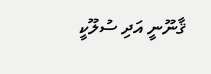ޤާނޫނީ އަދި ސުލޫކީ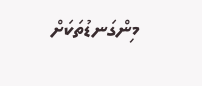މިންގަނޑުތަކަށް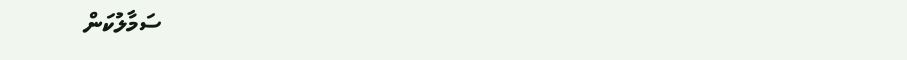ސަމާލުކަން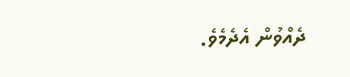ދެއްވުން އެދެމެވެ.